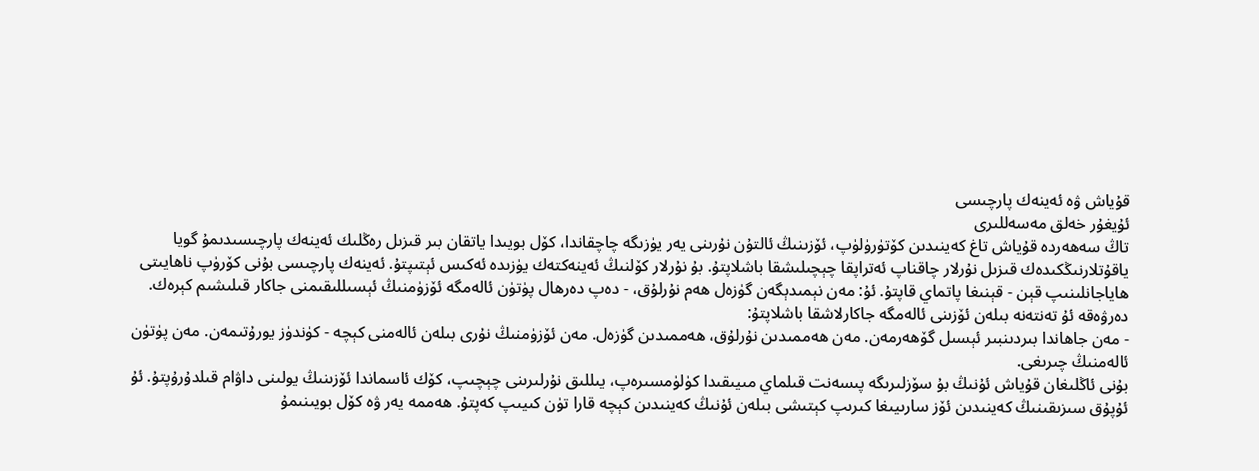قۇياش ۋە ئەينەك پارچىسى
ئۇيغۇر خەلق مەسەللىرى
تاڭ سەھەردە قۇياش تاغ كەينىدىن كۆتۈرۈلۈپ، ئۆزىنىڭ ئالتۇن نۇرىنى يەر يۈزىگە چاچقاندا، كۆل بويىدا ياتقان بىر قىزىل رەڭلىك ئەينەك پارچىسىدىمۇ گويا ياقۇتلارنىڭكىدەك قىزىل نۇرلار چاقناپ ئەتراپقا چېچىلىشقا باشلاپتۇ. بۇ نۇرلار كۆلنىڭ ئەينەكتەك يۈزىدە ئەكىس ئېتىپتۇ. ئەينەك پارچىسى بۇنى كۆرۈپ ناھايىتى ھاياجانلىنىپ قېن - قېنىغا پاتماي قاپتۇ. ئۇ: مەن نېمىدېگەن گۈزەل ھەم نۇرلۇق، - دەپ دەرھال پۈتۈن ئالەمگە ئۆزۈمنىڭ ئېسىللىقىمنى جاكار قىلىشىم كېرەك.
دەرۋەقە ئۇ تەنتەنە بىلەن ئۆزىنى ئالەمگە جاكارلاشقا باشلاپتۇ:
- مەن جاھاندا بىردىنبىر ئېسىل گۆھەرمەن. مەن ھەممىدىن نۇرلۇق، ھەممىدىن گۈزەل. مەن ئۆزۈمنىڭ نۇرى بىلەن ئالەمنى كېچە - كۈندۈز يورۇتىمەن. مەن پۈتۈن ئالەمنىڭ چىرىغى.
بۇنى ئاڭلىغان قۇياش ئۇنىڭ بۇ سۆزلىرىگە پىسەنت قىلماي مىيىقىدا كۈلۈمسىرەپ، يىللىق نۇرلىرىنى چېچىپ، كۆك ئاسماندا ئۆزىنىڭ يولىنى داۋام قىلدۇرۇپتۇ. ئۇ ئۇپۇق سىزىقىنىڭ كەينىدىن ئۆز سارىيىغا كىرىپ كېتىشى بىلەن ئۇنىڭ كەينىدىن كېچە قارا تۈن كىيىپ كەپتۇ. ھەممە يەر ۋە كۆل بويىنىمۇ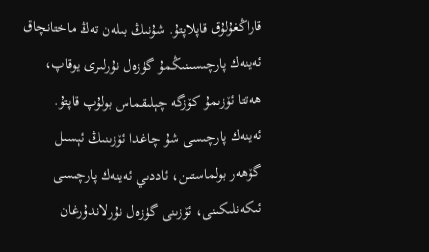قاراڭغۇلۇق قاپلاپتۇ. شۇنىڭ بىلەن تەڭ ماختانچاق ئەينەك پارچىسىنىڭمۇ گۈزەل نۇرلىرى يوقاپ، ھەتتا ئۆزىمۇ كۆزگە چېلىقماس بولۇپ قاپتۇ. ئەينەك پارچىسى شۇ چاغدا ئۆزىنىڭ ئېسىل گۆھەر بولماستىن، ئاددىي ئەينەك پارچىسى ئىكەنلىكىنى، ئۆزىنى گۈزەل نۇرلاندۇرغان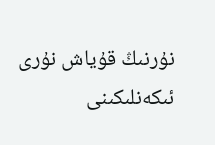نۇرنىڭ قۇياش نۇرى ئىكەنلىكىنى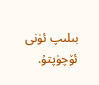بىلىپ ئۈنى ئۆچۈپتۇ.